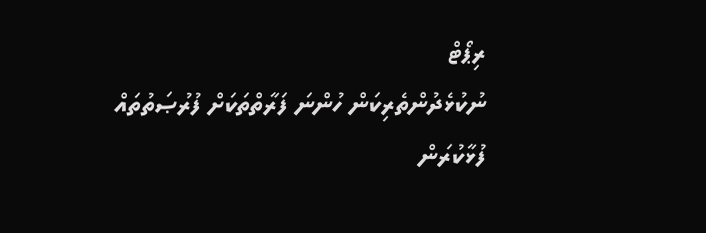ރިޕޯޓް
ނުކުޅެދުންތެރިކަން ހުންނަ ފަރާތްތަކަށް ފުރުޞަތުތައް ފުޅާކުރަން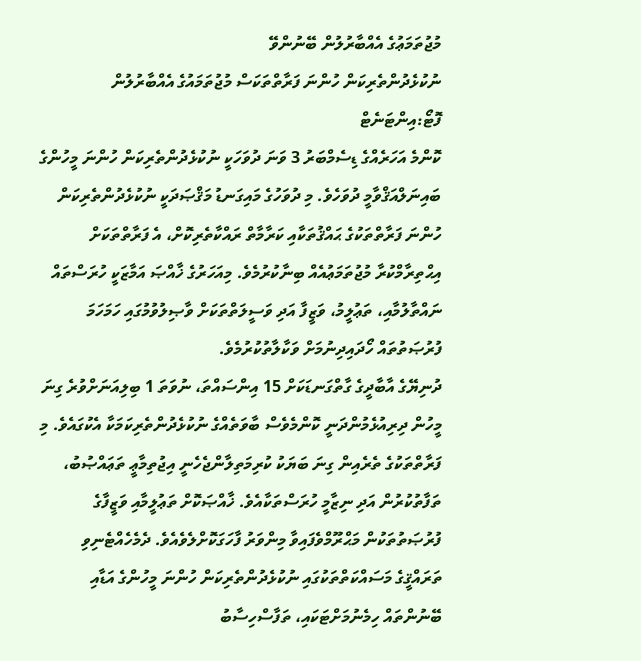މުޖުތަމަޢުގެ އެއްބާރުލުން ބޭނުންވޭ
ނުކުޅެދުންތެރިކަން ހުންނަ ފަރާތްތަކަސް މުޖުތަމައުގެ އެއްބާރުލުން ފޮޓޯ:އިންޓަނެޓް
ކޮންމެ އަހަރެއްގެ ޑިސެމްބަރު 3 ވަނަ ދުވަހަކީ ނުކުޅެދުންތެރިކަން ހުންނަ މީހުންގެ ބައިނަލްއަޤްވާމީ ދުވަހެވެ. މި ދުވަހުގެ މައިގަނޑު މަޤްޞަދަކީ ނުކުޅެދުންތެރިކަން ހުންނަ ފަރާތްތަކުގެ ޙައްޤުތަކާއި ކަރާމާތް ރައްކާތެރިކޮށް، އެ ފަރާތްތަކަށް އިޙްތިރާމްކުރާ މުޖުތަމަޢުއެއް ބިނާކުރުމެވެ. މިއަހަރުގެ ޚާއްޞަ އަމާޒަކީ ހުރަސްތައް ނައްތާލުމާއި، ތަޢުލީމު، ވަޒީފާ އަދި ވަސީލަތްތަކަށް ވާޞިލުވުމުގައި ހަމަހަމަ ފުރުޞަތުތައް ހޯދައިދިނުމަށް ވަކާލާތުކުރުމެވެ.
ދުނިޔޭގެ އާބާދީގެ ގާތްގަނޑަކަށް 15 އިންސައްތަ، ނުވަތަ 1 ބިލިއަނަށްވުރެ ގިނަ މީހުން ދިރިއުޅެމުންދަނީ ކޮންމެވެސް ބާވަތެއްގެ ނުކުޅެދުންތެރިކަމަކާ އެކުގައެވެ. މި ފަރާތްތަކުގެ ތެރެއިން ގިނަ ބަޔަކު ކުރިމަތިލާންޖެހެނީ އިޖުތިމާޢީ ތަޢައްޞުބު، ތަފާތުކުރުން އަދި ނިޒާމީ ހުރަސްތަކާއެވެ. ޚާއްޞަކޮށް ތަޢުލީމާއި ވަޒީފާގެ ފުރުޞަތުތަކުން މަޙްރޫމްވެފައިވާ މިންވަރު ފާހަގަކޮށްލެވެއެވެ. ދެމެހެއްޓެނިވި ތަރައްޤީގެ މަސައްކަތްތަކުގައި ނުކުޅެދުންތެރިކަން ހުންނަ މީހުންގެ އަޑާއި ބޭނުންތައް ހިމެނުމަށްޓަކައި، ތަފާސްހިސާބު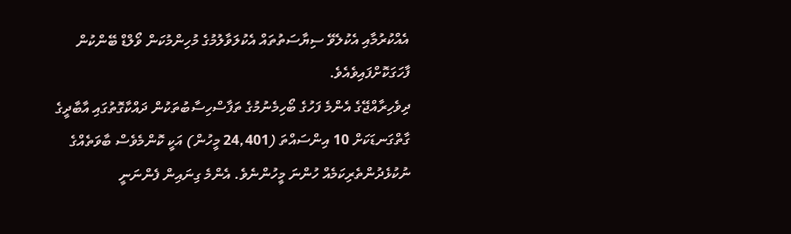އެއްކުރުމާއި އެކުލެވޭ ސިޔާސަތުތައް އެކުލަވާލުމުގެ މުހިންމުކަން ވޯލްޑް ބޭންކުން ފާހަގަކޮށްފައިވެއެވެ.
ދިވެހިރާއްޖޭގެ އެންމެ ފަހުގެ ބޯހިމެނުމުގެ ތަފާސްހިސާބުތަކުން ދައްކާގޮތުގައި އާބާދީގެ ގާތްގަނޑަކަށް 10 އިންސައްތަ (24,401 މީހުން) އަކީ ކޮންމެވެސް ބާވަތެއްގެ ނުކުޅެދުންތެރިކަމެއް ހުންނަ މީހުންނެވެ. އެންމެ ގިނައިން ފެންނަނީ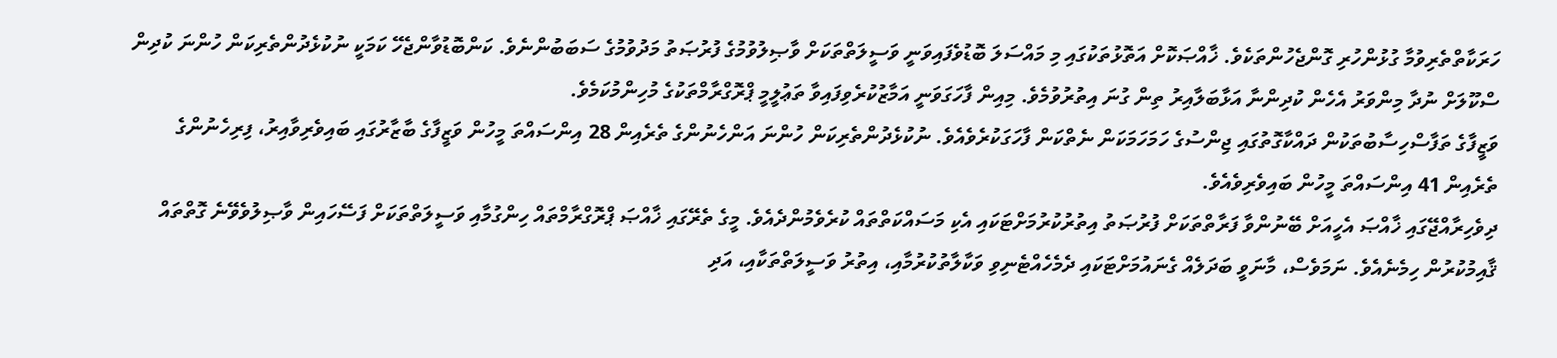ހަރަކާތްތެރިވުމާ ގުޅުންހުރި ގޮންޖެހުންތަކެވެ. ޚާއްޞަކޮށް އަތޮޅުތަކުގައި މި މައްސަލަ ބޮޑުވެފައިވަނީ ވަސީލަތްތަކަށް ވާޞިލުވުމުގެ ފުރުޞަތު މަދުވުމުގެ ސަބަބުންނެވެ. ކަންބޮޑުވާންޖެހޭ ކަމަކީ ނުކުޅެދުންތެރިކަން ހުންނަ ކުދިން ސްކޫލަށް ނުދާ މިންވަރު އެހެން ކުދިންނާ އަޅާބަލާއިރު ތިން ގުނަ އިތުރުވުމެވެ. މިއިން ފާހަގަވަނީ އަމާޒުކުރެވިފައިވާ ތަޢުލީމީ ޕްރޮގްރާމްތަކުގެ މުހިންމުކަމެވެ.
ވަޒީފާގެ ތަފާސްހިސާބުތަކުން ދައްކާގޮތުގައި ޖިންސުގެ ހަމަހަމަކަން ނެތްކަން ފާހަގަކުރެވެއެވެ. ނުކުޅެދުންތެރިކަން ހުންނަ އަންހެނުންގެ ތެރެއިން 28 އިންސައްތަ މީހުން ވަޒީފާގެ ބާޒާރުގައި ބައިވެރިވާއިރު، ފިރިހެނުންގެ ތެރެއިން 41 އިންސައްތަ މީހުން ބައިވެރިވެއެވެ.
ދިވެހިރާއްޖޭގައި ޚާއްޞަ އެހީއަށް ބޭނުންވާ ފަރާތްތަކަށް ފުރުޞަތު އިތުރުކުރުމަށްޓަކައި އެކި މަސައްކަތްތައް ކުރެވެމުންދެއެވެ. މީގެ ތެރޭގައި ޚާއްޞަ ޕްރޮގްރާމްތައް ހިންގުމާއި ވަސީލަތްތަކަށް ފަސޭހައިން ވާޞިލުވެވޭނެ ގޮތްތައް ޤާއިމުކުރުން ހިމެނެއެވެ. ނަމަވެސް، މާނަވީ ބަދަލެއް ގެނައުމަށްޓަކައި ދެމެހެއްޓެނިވި ވަކާލާތުކުރުމާއި، އިތުރު ވަސީލަތްތަކާއި، އަދި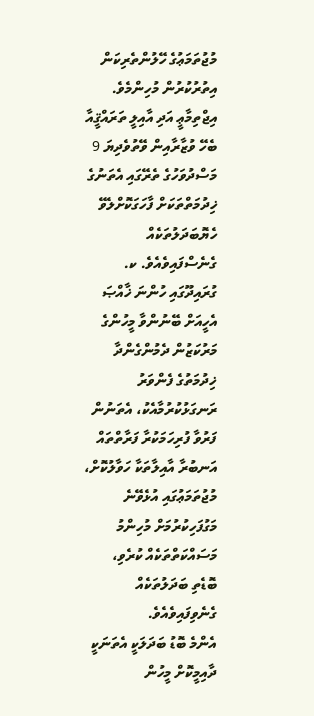މުޖުތަމަޢުގެ ހޭލުންތެރިކަން އިތުރުކުރުން މުހިންމެވެ.
އިޖްތިމާޢީ އަދި އާއިލީ ތަރައްޤީއާ ބެހޭ ވުޒާރާއިން ވޭތުވެދިޔަ 9 މަސްދުވަހުގެ ތެރޭގައި އެތަނުގެ ޚިދުމަތްތަކަށް ފާހަގަކޮށްލެވޭ ހެޔޮބަދަލުތަކެއް ގެނެސްފައިވެއެވެ. ކ. ގުރައިދޫގައި ހުންނަ ޚާއްޞަ އެހީއަށް ބޭނުންވާ މީހުންގެ މަރުކަޒުން ދެމުންގެންދާ ޚިދުމަތުގެ ފެންވަރު ރަނގަޅުކުރުމާއެކު، އެތަނުން ފަރުވާ ފުރިހަމަކުރާ ފަރާތްތައް އަނބުރާ އާއިލާތަކާ ހަވާލުކޮށް، މުޖުތަމަޢުގައި އުޅެވޭނެ މަގުފަހިކުރުމަށް މުހިންމު މަސައްކަތްތަކެއް ކުރެވި، ބޮޑެތި ބަދަލުތަކެއް ގެނެވިފައިވެއެވެ.
އެންމެ ބޮޑު ބަދަލަކީ އެތަނަކީ ދާއިމީކޮށް މީހުން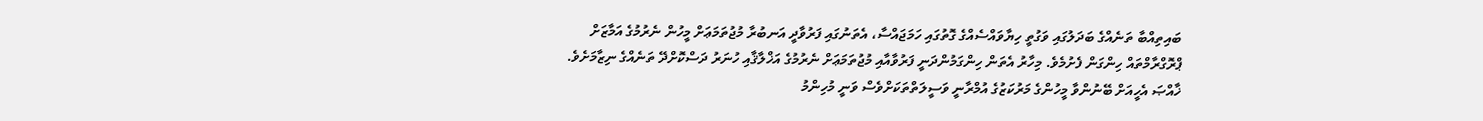ބައިތިއްބާ ތަނެއްގެ ބަދަލުގައި ވަގުތީ ހިޔާވައްސެއްގެ ގޮތުގައި ހަމަޖައްސާ، އެތަނުގައި ފަރުވާދީ އަނބުރާ މުޖުތަމަޢަށް މީހުން ނެރުމުގެ އަމާޒަށް ޕްރޮގްރާމްތައް ހިންގަން ފެށުމެވެ. މިހާރު އެތަން ހިންގަމުންދަނީ ފަރުވާއާއި މުޖުތަމަޢަށް ނެރުމުގެ އަޚްލާޤާއި ހުނަރު ދަސްކޮށްދޭ ތަނެއްގެ ނިޒާމަށެވެ.
ޚާއްޞަ އެހީއަށް ބޭނުންވާ މީހުންގެ މަރުކަޒުގެ އުމްރާނީ ވަސީލަތްތަކަށްވެސް ވަނީ މުހިންމު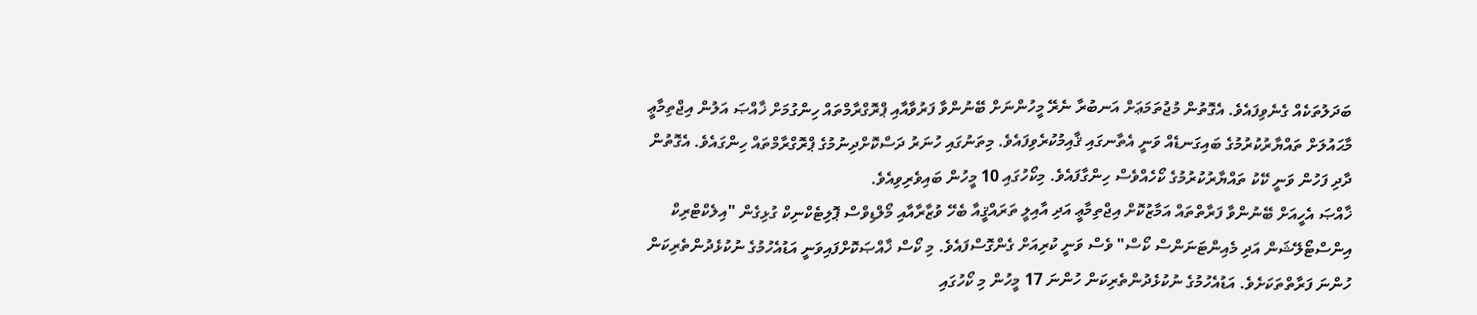ބަދަލުތަކެއް ގެނެވިފައެވެ. އެގޮތުން މުޖުތަމަޢަށް އަނބުރާ ނެރޭ މީހުންނަށް ބޭނުންވާ ފަރުވާއާއި ޕްރޮގްރާމްތައް ހިންގުމަށް ޚާއްޞަ އަލުން އިޖްތިމާޢީ މާޙައުލަށް ތައްޔާރުކުރުމުގެ ބައިގަނޑެއް ވަނީ އެތާނގައި ޤާއިމުކުރެވިފައެވެ. މިތަނުގައި ހުނަރު ދަސްކޮށްދިނުމުގެ ޕްރޮގްރާމްތައް ހިންގައެވެ. އެގޮތުން ދާދި ފަހުން ވަނީ ކޭކު ތައްޔާރުކުރުމުގެ ކޯހެއްވެސް ހިންގާފައެވެ. މިކޯހުގައި 10 މީހުން ބައިވެރިވިއެވެ.
ޚާއްޞަ އެހީއަށް ބޭނުންވާ ފަރާތްތައް އަމާޒުކޮށް އިޖްތިމާޢީ އަދި އާއިލީ ތަރައްޤީއާ ބެހޭ ވުޒާރާއާއި މޯލްޑިވްސް ޕޮލިޓެކްނިކް ގުޅިގެން "އިލެކްޓްރިކް އިންސްޓޯލޭޝަން އަދި މެއިންޓަނަންސް ކޯސް" ވެސް ވަނީ ކުރިއަށް ގެންގޮސްފައެވެ. މި ކޯސް ޚާއްޞަކޮށްފައިވަނީ އަޑުއެހުމުގެ ނުކުޅެދުންތެރިކަން ހުންނަ ފަރާތްތަކަށެވެ. އަޑުއެހުމުގެ ނުކުޅެދުންތެރިކަން ހުންނަ 17 މީހުން މި ކޯހުގައި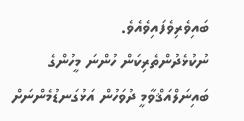ބައިވެރިވެފައިވެއެވެ.
ނުކުޅެދުންތެރިކަން ހުންނަ މީހުންގެ ބައިނަލްއަޤްވާމީ ދުވަހުން އަޅުގަނޑުމެންނަށް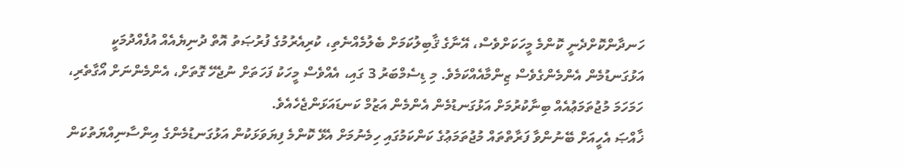ހަނދާންކޮށްދެނީ ކޮންމެ މީހަކަށްވެސް، އޭނާގެ ޤާބިލުކަމަށް ބެލުމެއްނެތި، ކުރިއެރުމުގެ ފުރުޞަތު އޮތް ދުނިޔެއެއް އުފެއްދުމަކީ އަޅުގަނޑުމެން އެންމެންގެވެސް ޒިންމާއެއްކަމެވެ. މި ޑިސެމްބަރު 3 ގައި، އެއްވެސް މީހަކު ފަހަތަށް ނުޖެހޭ ގޮތަށް، އެންމެންނަށް އޯގާތެރި، ހަމަހަމަ މުޖުތަމަޢުއެއް ބިނާކުރުމަށް އަޅުގަނޑުމެން އެންމެން އަޒުމް ކަނޑައަޅަންޖެހެއެވެ.
ޚާއްޞަ އެހީއަށް ބޭނުންވާ ފަރާތްތައް މުޖުތަމަޢުގެ ކަންކަމުގައި ހިމެނުމަށް އެޅޭ ކޮންމެ ފިޔަވަޅަކުން އަޅުގަނޑުމެންގެ އިންސާނިއްޔަތުކަން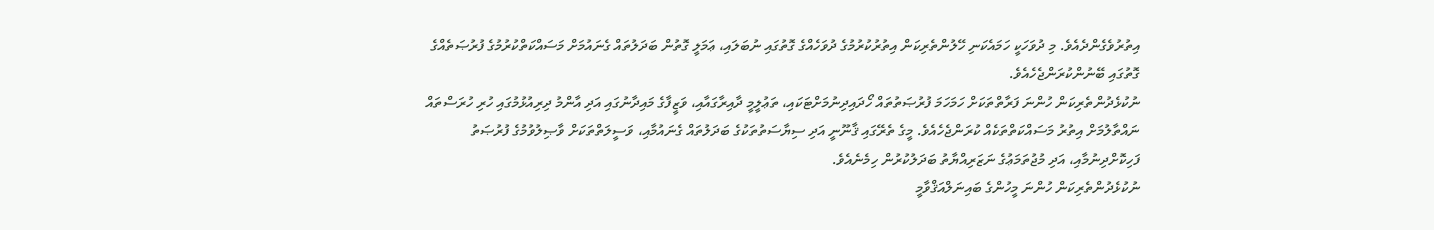އިތުރުވެގެންދެއެވެ. މި ދުވަހަކީ ހަމައެކަނި ހޭލުންތެރިކަން އިތުރުކުރުމުގެ ދުވަހެއްގެ ގޮތުގައި ނުބަލައި، ޢަމަލީ ގޮތުން ބަދަލުތައް ގެނައުމަށް މަސައްކަތްކުރުމުގެ ފުރުޞަތެއްގެ ގޮތުގައި ބޭނުންކުރަންޖެހެއެވެ.
ނުކުޅެދުންތެރިކަން ހުންނަ ފަރާތްތަކަށް ހަމަހަމަ ފުރުޞަތުތައް ހޯދައިދިނުމަށްޓަކައި، ތަޢުލީމީ ދާއިރާގައާއި، ވަޒީފާގެ މައިދާނުގައި އަދި އާންމު ދިރިއުޅުމުގައި ހުރި ހުރަސްތައް ނައްތާލުމަށް އިތުރު މަސައްކަތްތަކެއް ކުރަންޖެހެއެވެ. މީގެ ތެރޭގައި ޤާނޫނީ އަދި ސިޔާސަތުތަކުގެ ބަދަލުތައް ގެނައުމާއި، ވަސީލަތްތަކަށް ވާޞިލުވުމުގެ ފުރުޞަތު ފަހިކޮށްދިނުމާއި، އަދި މުޖުތަމަޢުގެ ނަޒަރިއްޔާތު ބަދަލުކުރުން ހިމެނެއެވެ.
ނުކުޅެދުންތެރިކަން ހުންނަ މީހުންގެ ބައިނަލްއަޤްވާމީ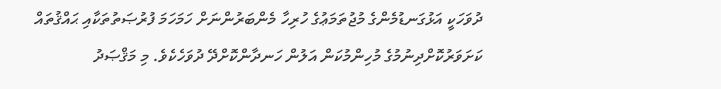ދުވަހަކީ އަޅުގަނޑުމެންގެ މުޖުތަމަޢުގެ ހުރިހާ މެންބަރުންނަށް ހަމަހަމަ ފުރުޞަތުތަކާއި ޙައްޤުތައް ކަށަވަރުކޮށްދިނުމުގެ މުހިންމުކަން އަލުން ހަނދާންކޮށްދޭ ދުވަހެކެވެ. މި މަޤްޞަދު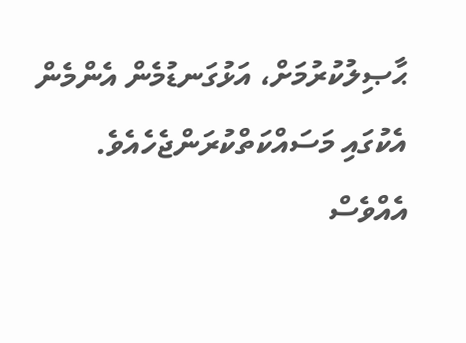ޙާޞިލުކުރުމަށް، އަޅުގަނޑުމެން އެންމެން އެކުގައި މަސައްކަތްކުރަންޖެހެއެވެ. އެއްވެސް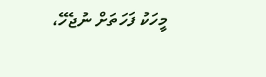މީހަކު ފަހަތަށް ނުޖެހޭ،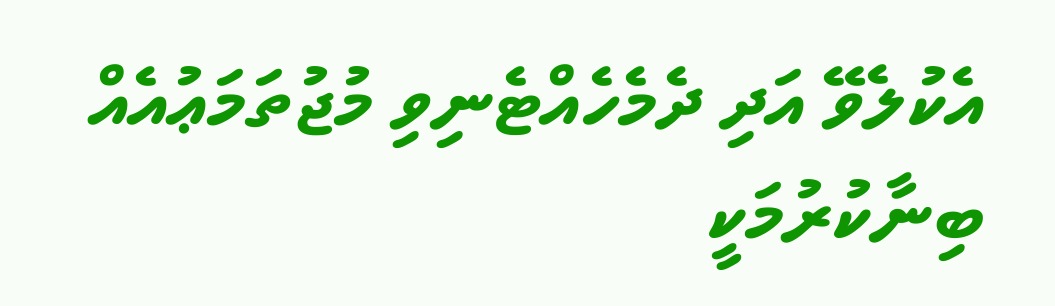އެކުލެވޭ އަދި ދެމެހެއްޓެނިވި މުޖުތަމަޢުއެއް ބިނާކުރުމަކީ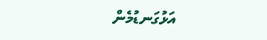އަޅުގަނޑުމެން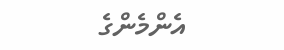އެންމެންގެ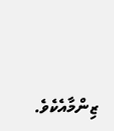ޒިންމާއެކެވެ.